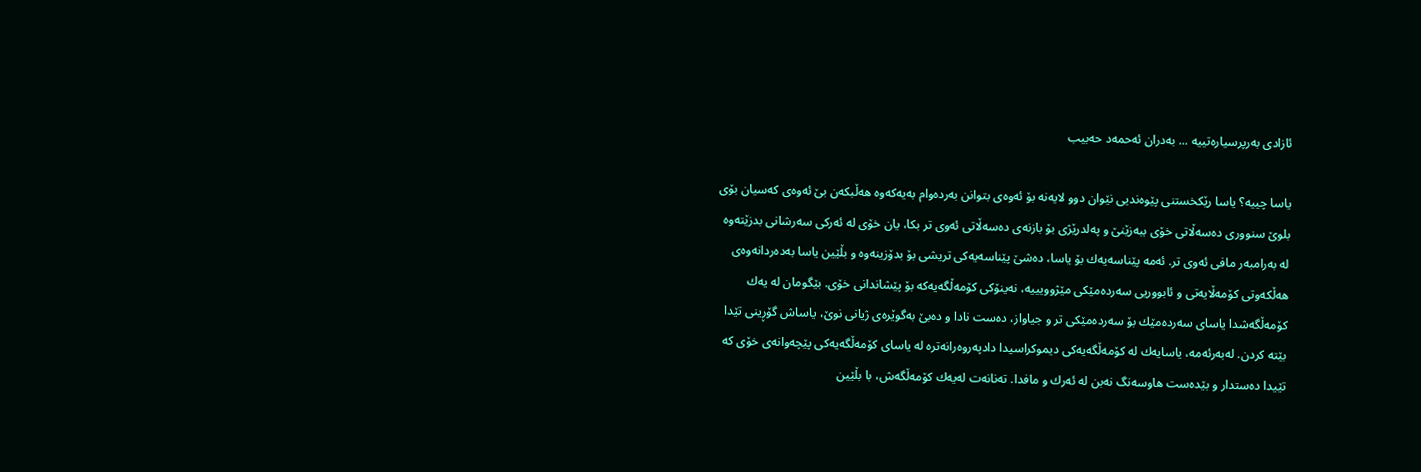ئازادی به‌رپرسیاره‌تییه‌ ... به‌دران ئه‌حمه‌د حه‌بیب

یاسا چییه‌؟ یاسا رێكخستنی پێوه‌ندیی نێوان دوو لایه‌نه‌ بۆ ئه‌وه‌ی بتوانن به‌رده‌وام به‌یه‌كه‌وه‌ هه‌ڵبكه‌ن بێ ئه‌وه‌ی كه‌سیان بۆی بلوێ سنووری ده‌سه‌ڵاتی خۆی ببه‌زێنێ و په‌لدرێژی بۆ بازنه‌ی ده‌سه‌ڵاتی ئه‌وی تر بكا، یان خۆی له‌ ئه‌ركی سه‌رشانی بدزێته‌وه‌ له‌ به‌رامبه‌ر مافی ئه‌وی تر. ئه‌مه‌ پێناسه‌یه‌ك بۆ یاسا، ده‌شێ پێناسه‌یه‌كی تریشی بۆ بدۆزینه‌وه‌ و بڵێین یاسا به‌ده‌ردانه‌وه‌ی هه‌ڵكه‌وتی كۆمه‌ڵایه‌تی و ئابووریی سه‌رده‌مێكی مێژوویییه‌، نه‌ینۆكی كۆمه‌ڵگه‌یه‌كه‌ بۆ پێشاندانی خۆی. بێگومان له‌ یه‌ك كۆمه‌ڵگه‌شدا یاسای سه‌رده‌مێك بۆ سه‌رده‌مێكی تر و جیاواز، ده‌ست نادا و ده‌بێ به‌گوێره‌ی ژیانی نوێ، یاساش گۆڕینی تێدا بێته‌ كردن. له‌به‌رئه‌مه‌، یاسایه‌ك له‌ كۆمه‌ڵگه‌یه‌كی دیموكراسیدا دادپه‌روه‌رانه‌تره‌ له‌ یاسای كۆمه‌ڵگه‌یه‌كی پێچه‌وانه‌ی خۆی كه‌ تێیدا ده‌ستدار و بێده‌ست هاوسه‌نگ نه‌بن له‌ ئه‌رك و مافدا. ته‌نانه‌ت له‌یه‌ك كۆمه‌ڵگه‌ش، با بڵێین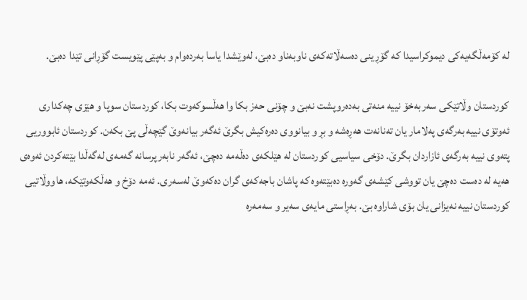له‌ كۆمه‌ڵگه‌یه‌كی دیموكراسیدا كه‌ گۆڕینی ده‌سه‌ڵاته‌كه‌ی ناوبه‌ناو ده‌بێ، له‌وێشدا یاسا به‌رده‌وام و به‌پێی پێویست گۆڕانی تێدا ده‌بێ.

كوردستان وڵاتێكی سه‌ربه‌خۆ نییه‌ منه‌تی به‌ده‌روپشت نه‌بێ و چۆنی حه‌ز بكا وا هه‌ڵسوكه‌وت بكا، كوردستان سوپا و هێزی چه‌كداری ئه‌وتۆی نییه‌ به‌رگه‌ی په‌لامار یان ته‌نانه‌ت هه‌ڕه‌شه‌ و بڕ و بیانووی ده‌ره‌كیش بگرێ ئه‌گه‌ر بیانه‌وێ گێچه‌ڵی پێ بكه‌ن. كوردستان ئابووریی پته‌وی نییه‌ به‌رگه‌ی ئازاردان بگرێ. دۆخی سیاسیی كوردستان له‌ هێلكه‌ی ده‌ڵه‌مه‌ ده‌چێ، ئه‌گه‌ر نابه‌رپرسانه‌ گه‌مه‌ی له‌گه‌ڵدا بێته‌كردن ئه‌وه‌ی هه‌یه‌ له‌ ده‌ست ده‌چێ یان تووشی كێشه‌ی گه‌وره‌ ده‌بێته‌وه‌ كه‌ پاشان باجه‌كه‌ی گران ده‌كه‌وێ له‌سه‌ری. ئه‌مه‌ دۆخ و هه‌ڵكه‌وتێكه‌، هاووڵاتیی كوردستان نییه‌ نه‌یزانی یان بۆی شاراوه‌ بێ. به‌ڕاستی مایه‌ی سه‌یر و سه‌مه‌ره‌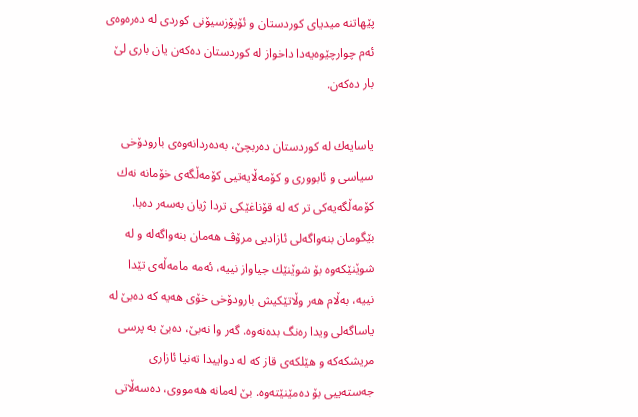پێهاتنه‌ میدیای كوردستان و ئۆپۆزسیۆنی كوردی له‌ ده‌ره‌وه‌ی ئه‌م چوارچێوه‌یه‌دا داخواز له‌ كوردستان ده‌كه‌ن یان باری لێ بار ده‌كه‌ن.

یاسایه‌ك له‌ كوردستان ده‌ربچێ، به‌ده‌ردانه‌وه‌ی بارودۆخی سیاسی و ئابووری و كۆمه‌ڵایه‌تیی كۆمه‌ڵگه‌ی خۆمانه‌ نه‌ك كۆمه‌ڵگه‌یه‌كی تر كه‌ له‌ قۆناغێكی تردا ژیان به‌سه‌ر ده‌با. بێگومان بنه‌واگه‌لی ئازادیی مرۆڤ هه‌مان بنه‌واگه‌له‌ و له‌ شوێنێكه‌وه‌ بۆ شوێنێك جیاواز نییه‌، ئه‌مه‌ مامه‌ڵه‌ی تێدا نییه‌، به‌ڵام هه‌ر وڵاتێكیش بارودۆخی خۆی هه‌یه‌ كه‌ ده‌بێ له‌ یاساگه‌لی ویدا ره‌نگ بده‌نه‌وه‌. گه‌ر وا نه‌بێ، ده‌بێ به‌ پرسی مریشكه‌كه‌ و هێلكه‌ی قاز كه‌ له‌ دواییدا ته‌نیا ئازاری جه‌سته‌ییی بۆ ده‌مێنێته‌وه‌. بێ له‌مانه‌ هه‌مووی، ده‌سه‌ڵاتی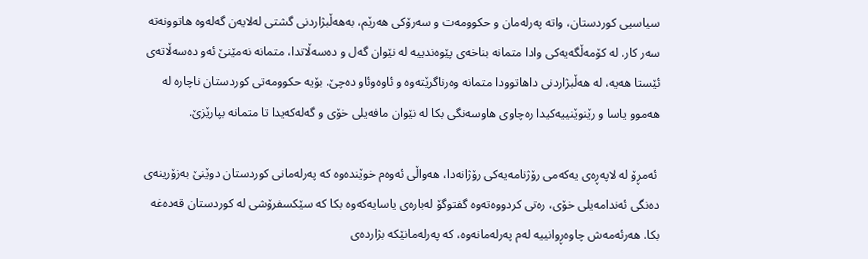سیاسیی كوردستان، واته‌ په‌رله‌مان و حكوومه‌ت و سه‌رۆكی هه‌رێم، به‌هه‌ڵبژاردنی گشتی له‌لایه‌ن گه‌له‌وه‌ هاتوونه‌ته‌ سه‌ر كار. له‌ كۆمه‌ڵگه‌یه‌كی وادا متمانه‌ بناخه‌ی پێوه‌ندییه‌ له‌ نێوان گه‌ل و ده‌سه‌ڵاتدا، متمانه‌ نه‌مێنێ ئه‌و ده‌سه‌ڵاته‌ی ئێستا هه‌یه‌، له‌ هه‌ڵبژاردنی داهاتوودا متمانه‌ وه‌رناگرێته‌وه‌ و ئاوه‌وئاو ده‌چێ. بۆیه‌ حكوومه‌تی كوردستان ناچاره‌ له‌ هه‌موو یاسا و رێنوێنییه‌كیدا ره‌چاوی هاوسه‌نگی بكا له‌ نێوان مافه‌یلی خۆی و گه‌له‌كه‌یدا تا متمانه‌ بپارێزێ.

 ئه‌مڕۆ له‌ لاپه‌ڕه‌ی یه‌كه‌می رۆژنامه‌یه‌كی رۆژانه‌دا، هه‌واڵی ئه‌وه‌م خوێنده‌وه‌ كه‌ په‌رله‌مانی كوردستان دوێنێ به‌زۆرینه‌ی ده‌نگی ئه‌ندامه‌یلی خۆی، ره‌تی كردووه‌ته‌وه‌ گفتوگۆ له‌باره‌ی یاسایه‌كه‌وه‌ بكا كه‌ سێكسفرۆشی له‌ كوردستان قه‌ده‌غه‌ بكا. هه‌رئه‌مه‌ش چاوه‌ڕوانییه‌ له‌م په‌رله‌مانه‌وه‌، كه‌ په‌رله‌مانێكه‌ بژارده‌ی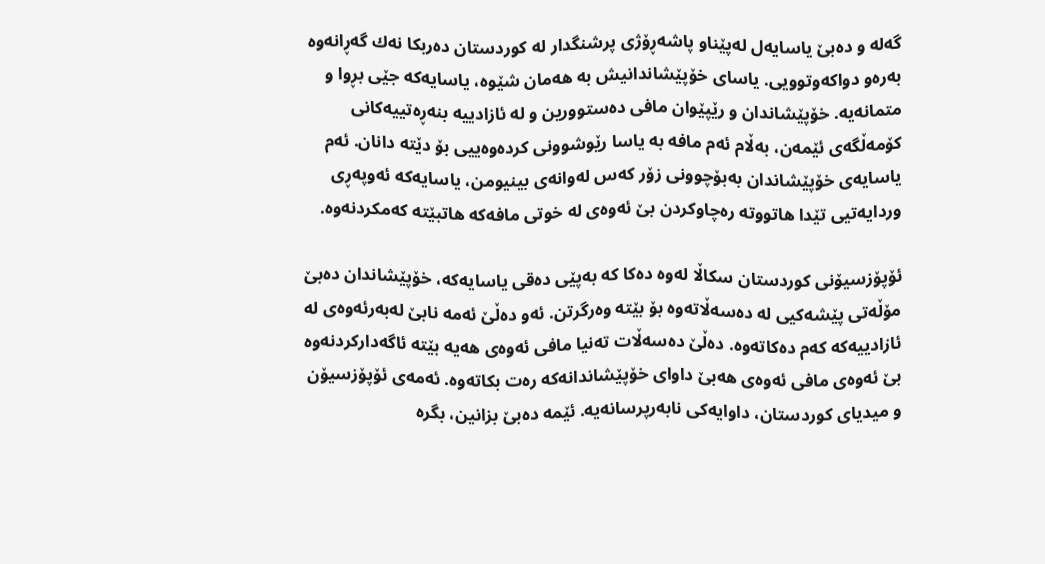گه‌له‌ و ده‌بێ یاسایه‌ل له‌پێناو پاشه‌ڕۆژی پرشنگدار له‌ كوردستان ده‌ربكا نه‌ك گه‌ڕانه‌وه‌ به‌ره‌و دواكه‌وتوویی. یاسای خۆپێشاندانیش به‌ هه‌مان شێوه‌، یاسایه‌كه‌ جێی بڕوا و متمانه‌یه‌. خۆپێشاندان و رێپێوان مافی ده‌ستوورین و له‌ ئازادییه‌ بنه‌ڕه‌تییه‌كانی كۆمه‌ڵگه‌ی ئێمه‌ن، به‌ڵام ئه‌م مافه‌ به‌ یاسا رێوشوونی كرده‌وه‌ییی بۆ دێته‌ دانان. ئه‌م یاسایه‌ی خۆپێشاندان به‌بۆچوونی زۆر كه‌س له‌وانه‌ی بینیومن، یاسایه‌كه‌ ئه‌وپه‌ڕی وردایه‌تیی تێدا هاتووته‌ ره‌چاوكردن بێ ئه‌وه‌ی له‌ خوتی مافه‌كه‌ هاتبێته‌ كه‌مكردنه‌وه‌.

ئۆپۆزسیۆنی كوردستان سكاڵا له‌وه‌ ده‌كا كه‌ به‌پێی ده‌قی یاسایه‌كه‌، خۆپێشاندان ده‌بێ مۆڵه‌تی پێشه‌كیی له‌ ده‌سه‌ڵاته‌وه‌ بۆ بێته‌ وه‌رگرتن. ئه‌و ده‌ڵێ ئه‌مه‌ نابێ له‌به‌رئه‌وه‌ی له‌ ئازادییه‌كه‌ كه‌م ده‌كاته‌وه‌. ده‌ڵێ ده‌سه‌ڵات ته‌نیا مافی ئه‌وه‌ی هه‌یه‌ بێته‌ ئاگه‌داركردنه‌وه‌ بێ ئه‌وه‌ی مافی ئه‌وه‌ی هه‌بێ داوای خۆپێشاندانه‌كه‌ ره‌ت بكاته‌وه‌. ئه‌مه‌ی ئۆپۆزسیۆن و میدیای كوردستان، داوایه‌كی نابه‌رپرسانه‌یه‌. ئێمه‌ ده‌بێ بزانین، بگره‌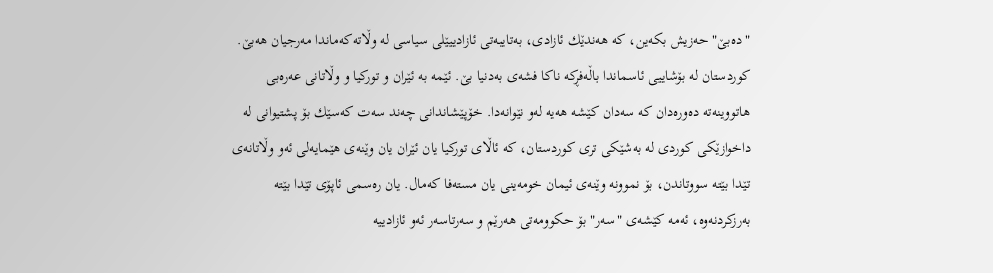"ده‌بێ" حه‌زیش بكه‌ین، كه‌ هه‌ندێك ئازادی، به‌تایبه‌تی ئازادییێلی سیاسی له‌ وڵاته‌كه‌ماندا مه‌رجیان هه‌بێ. كوردستان له‌ بۆشاییی ئاسماندا باڵه‌فڕكه‌ ناكا فشه‌ی به‌دنیا بێ. ئێمه‌ به‌ ئێران و توركیا و وڵاتانی عه‌ره‌بی هاتووینه‌ته‌ ده‌وره‌دان كه‌ سه‌دان كێشه‌ هه‌یه‌ له‌و نێوانه‌دا. خۆپێشاندانی چه‌ند سه‌ت كه‌سێك بۆ پشتیوانی له‌ داخوازێكی كوردی له‌ به‌شێكی تری كوردستان، كه‌ ئاڵای توركیا یان ئێران یان وێنه‌ی هێمایه‌لی ئه‌و وڵاتانه‌ی تێدا بێته‌ سووتاندن، بۆ نموونه‌ وێنه‌ی ئیمان خومه‌ینی یان مسته‌فا كه‌مال. یان ره‌سمی ئاپۆی تێدا بێته‌ به‌رزكردنه‌وه‌، ئه‌مه‌ كێشه‌ی "سه‌ر" بۆ حكوومه‌تی هه‌رێم و سه‌رتاسه‌ر ئه‌و ئازادییه‌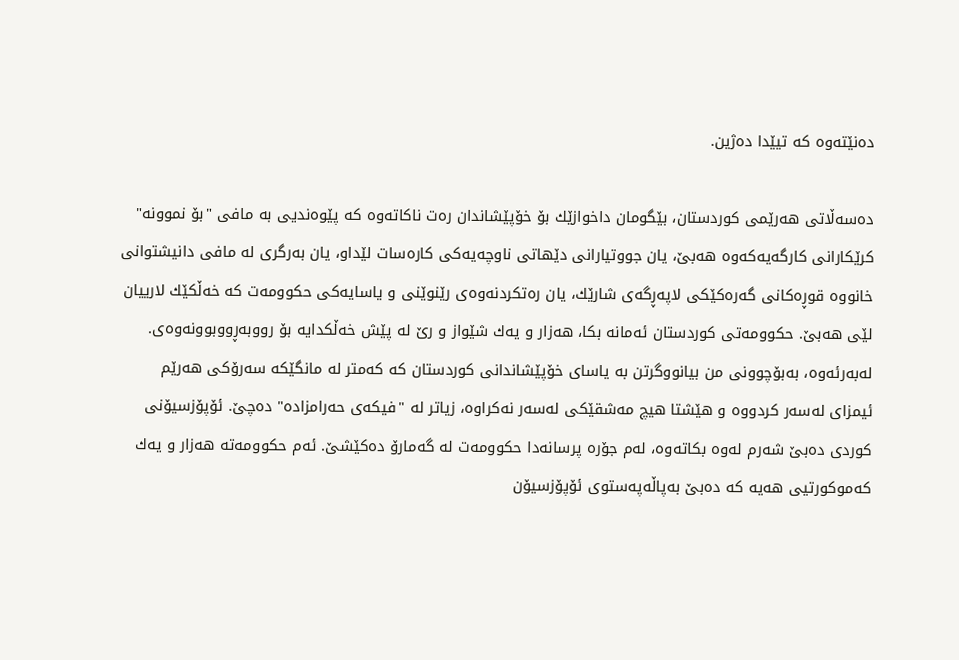ده‌نێته‌وه‌ كه‌ تیێدا ده‌ژین.

ده‌سه‌ڵاتی هه‌رێمی كوردستان، بێگومان داخوازێك بۆ خۆپێشاندان ره‌ت ناكاته‌وه‌ كه‌ پێوه‌ندیی به‌ مافی "بۆ نموونه‌" كرێكارانی كارگه‌یه‌كه‌وه‌ هه‌بێ، یان جووتیارانی دێهاتی ناوچه‌یه‌كی كاره‌سات لێداو، یان به‌رگری له‌ مافی دانیشتوانی خانووه‌ قوڕه‌كانی گه‌ره‌كێكی لاپه‌ڕگه‌ی شارێك، یان ره‌تكردنه‌وه‌ی رێنوێنی و یاسایه‌كی حكوومه‌ت كه‌ خه‌ڵكێك لارییان لێی هه‌بێ. حكوومه‌تی كوردستان ئه‌مانه‌ بكا، هه‌زار و یه‌ك شێواز و رێ له‌ پێش خه‌ڵكدایه‌ بۆ رووبه‌ڕووبوونه‌وه‌ی. له‌به‌رئه‌وه‌، به‌بۆچوونی من بیانووگرتن به‌ یاسای خۆپێشاندانی كوردستان كه‌ كه‌متر له‌ مانگێكه‌ سه‌رۆكی هه‌رێم ئیمزای له‌سه‌ر كردووه‌ و هێشتا هیچ مه‌شقێكی له‌سه‌ر نه‌كراوه‌، زیاتر له‌ "فیكه‌ی حه‌رامزاده‌" ده‌چێ. ئۆپۆزسیۆنی كوردی ده‌بێ شه‌رم له‌وه‌ بكاته‌وه‌، له‌م جۆره‌ پرسانه‌دا حكوومه‌ت له‌ گه‌مارۆ ده‌كێشێ. ئه‌م حكوومه‌ته‌ هه‌زار و یه‌ك كه‌موكورتیی هه‌یه‌ كه‌ ده‌بێ به‌پاڵه‌په‌ستوی ئۆپۆزسیۆن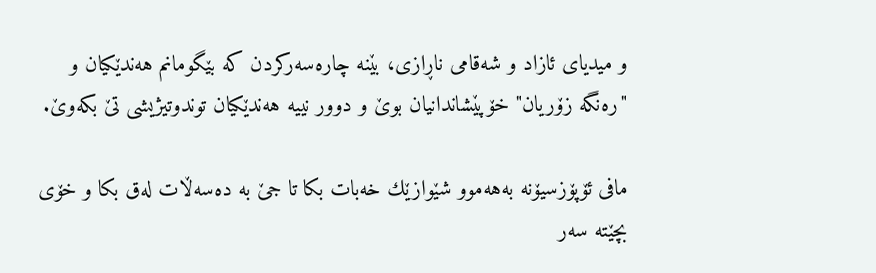و میدیای ئازاد و شه‌قامی ناڕازی، بێنه‌ چاره‌سه‌ركردن كه‌ بێگومانم هه‌ندێكیان و "ره‌نگه‌ زۆریان" خۆپێشاندانیان بوێ و دوور نییه‌ هه‌ندێكیان توندوتیژیشی تێ بكه‌وێ.

مافی ئۆپۆزسیۆنه‌ به‌هه‌موو شێوازێك خه‌بات بكا تا جێ به‌ ده‌سه‌ڵات له‌ق بكا و خۆی بچێته‌ سه‌ر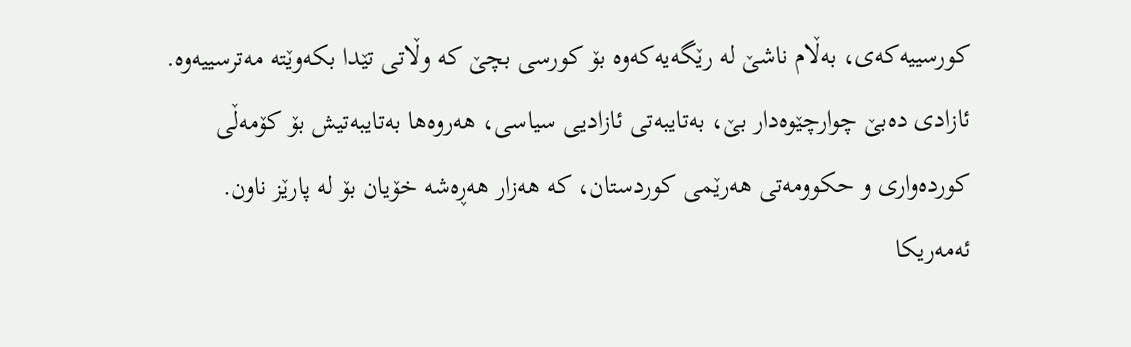كورسییه‌كه‌ی، به‌ڵام ناشێ له‌ رێگه‌یه‌كه‌وه‌ بۆ كورسی بچێ كه‌ وڵاتی تێدا بكه‌وێته‌ مه‌ترسییه‌وه‌. ئازادی ده‌بێ چوارچێوه‌دار بێ، به‌تایبه‌تی ئازادیی سیاسی، هه‌روه‌ها به‌تایبه‌تیش بۆ كۆمه‌ڵی كورده‌واری و حكوومه‌تی هه‌رێمی كوردستان، كه‌ هه‌زار هه‌ڕه‌شه‌ خۆیان بۆ له‌ پارێز ناون. ئه‌مه‌ریكا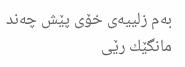به‌م زلییه‌ی خۆی پێش چه‌ند مانگێك رێی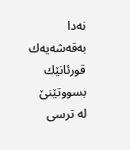نه‌دا به‌قه‌شه‌یه‌ك قورئانێك بسووتێنێ له‌ ترسی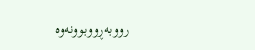رووبه‌ڕووبوونه‌وه‌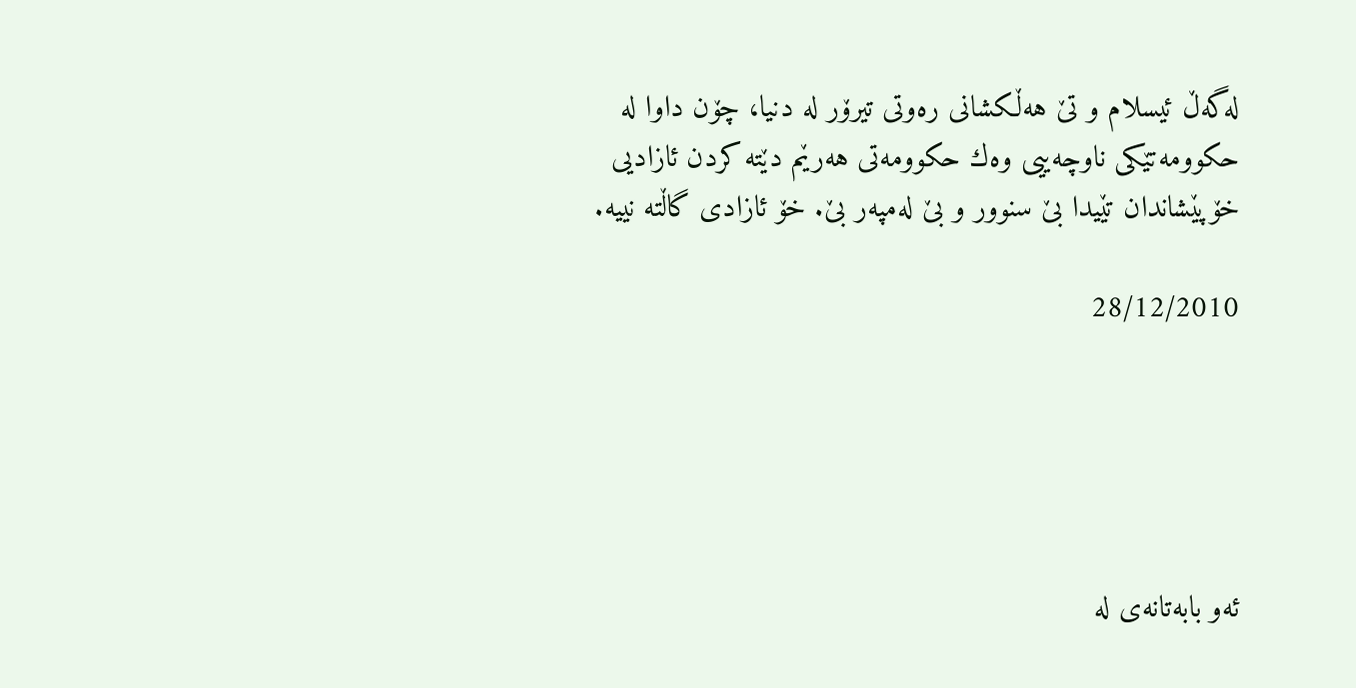له‌گه‌ڵ ئیسلام و تێ هه‌ڵكشانی ره‌وتی تیرۆر له‌ دنیا، چۆن داوا له‌ حكوومه‌تێكی ناوچه‌ییی وه‌ك حكوومه‌تی هه‌رێم دێته‌ كردن ئازادیی خۆپێشاندان تێیدا بێ سنوور و بێ له‌مپه‌ر بێ. خۆ ئازادی گاڵته‌ نییه‌.

28/12/2010





ئه‌و بابه‌تانه‌ی له‌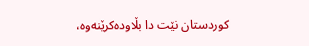کوردستان نێت دا بڵاوده‌کرێنه‌وه‌،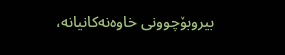بیروبۆچوونی خاوه‌نه‌کانیانه‌،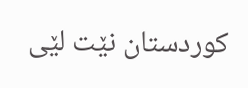کوردستان نێت لێی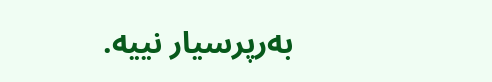به‌رپرسیار نییه‌.